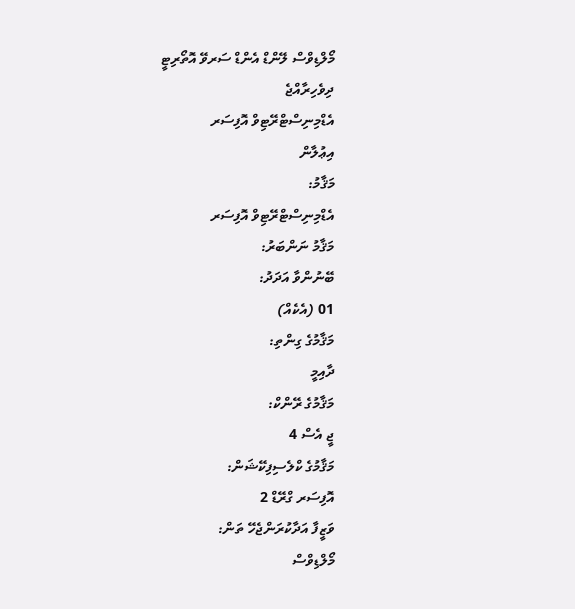މޯލްޑިވްސް ލޭންޑް އެންޑް ސަރވޭ އޮތޯރިޓީ
ދިވެހިރާއްޖެ
އެޑްމިނިސްޓްރޭޓިވް އޮފިސަރ
އިޢުލާން
މަޤާމު:
އެޑްމިނިސްޓްރޭޓިވް އޮފިސަރ
މަޤާމު ނަންބަރު:
ބޭނުންވާ އަދަދު:
01 (އެކެއް)
މަޤާމުގެ ގިންތި:
ދާއިމީ
މަޤާމުގެ ރޭންކް:
ޖީ އެސް 4
މަޤާމުގެ ކްލެސިފިކޭޝަން:
އޮފިސަރ ގްރޭޑް 2
ވަޒީފާ އަދާކުރަންޖެހޭ ތަން:
މޯލްޑިވްސް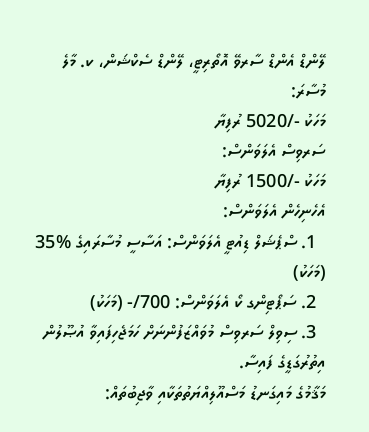ލޭންޑް އެންޑް ސާރވޭ އޮތޯރިޓީ، ލޭންޑް ސެކްޝަން، ކ. މާލެ
މުސާރަ:
މަހަކު -/5020 ރުފިޔާ
ސަރވިސް އެލަވަންސް:
މަހަކު -/1500 ރުފިޔާ
އެހެނިހެން އެލަވަންސް:
  1. ސްޕެޝަލް ޑިއުޓީ އެލަވަންސް: އަސާސީ މުސާރައިގެ %35 (މަހަކު)
  2. ސަޕޯޓިންގ ކޯ އެލަވަންސް: 700/- (މަހަކު)
  3. ސިވިލް ސަރވިސް މުވައްޒަފުންނަށް ހަމަޖެހިފައިވާ އުޞޫލުން އިތުރުގަޑީގެ ފައިސާ.
މަޤާމުގެ މައިގަނޑު މަސްއޫލިއްޔަތުތަކާއި ވާޖިބުތައް: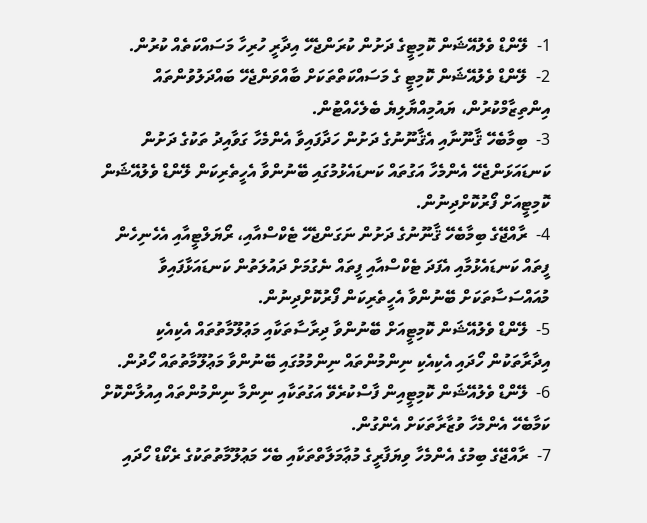1-  ލޭންޑް ވެލުއޭޝަން ކޮމިޓީގެ ދަށުން ކުރަންޖެހޭ އިދާރީ ހުރިހާ މަސައްކަތެއް ކުރުން.
2-  ލޭންޑް ވެލުއޭޝަން ކޮމިޓީ ގެ މަސައްކަތްތަކަށް ބާއްވަންޖެހޭ ބައްދަލުވުންތައް އިންތިޒާމްކުރުން، ޔައުމިއްޔާލިޔެ ބެލެހެއްޓުން.
3-  ބިމާބެހޭ ޤާނޫނާއި އެޤާނޫނުގެ ދަށުން ހަދާފައިވާ އެންމެހާ ގަވާއިދު ތަކުގެ ދަށުން ކަނޑައަޅަންޖެހޭ އެންމެހާ އަގުތައް ކަނޑައެޅުމުގައި ބޭނުންވާ އެހީތެރިކަން ލޭންޑް ވެލުއޭޝަން ކޮމިޓީއަށް ފޯރުކޮށްދިނުން.
4-  ރާއްޖޭގެ ބިމާބެހޭ ޤާނޫނުގެ ދަށުން ނަގަންޖެހޭ ޓެކްސްއާއި، ރޯޔަލްޓީއާއި އެހެނިހެން ފީތައް ކަނޑައެޅުމާއި އެފަދަ ޓެކްސްއާއި ފީތައް ނެގުމަށް ދައުލަތުން ކަނޑައަޅާފައިވާ މުއައްސަސާތަކަށް ބޭނުންވާ އެހީތެރިކަން ފޯރުކޮށްދިނުން.
5-  ލޭންޑް ވެލުއޭޝަން ކޮމިޓީއަށް ބޭނުންވާ ދިރާސާތަކާއި މަޢުލޫމާތުތައް އެކިއެކި އިދާރާތަކުން ހޯދައި އެކިއެކި ނިންމުންތައް ނިންމުމުގައި ބޭނުންވާ މަޢުލޫމާތުތައް ހޯދުން.
6-  ލޭންޑް ވެލުއޭޝަން ކޮމިޓީއިން ފާސްކުރެވޭ އަގުތަކާއި ނިންމާ ނިންމުންތައް އިއުލާންކޮށް ކަމާބެހޭ އެންމެހާ ވުޒާރާތަކަށް އެންގުން.
7-  ރާއްޖޭގެ ބިމުގެ އެންމެހާ ވިޔަފާރީގެ މުޢާމަލާތްތަކާއި ބެހޭ މަޢުލޫމާތުތަކުގެ ރެކޯޑް ހޯދައި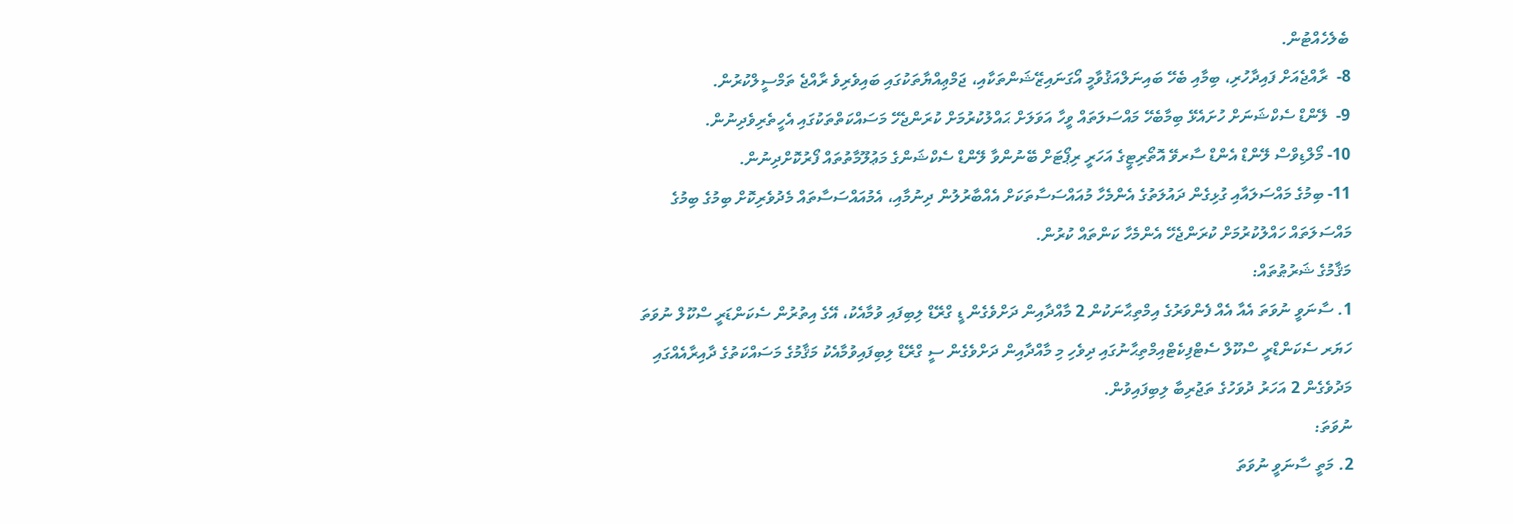ބެލެހެއްޓުން.
8-  ރާއްޖެއަށް ފައިދާހުރި، ބިމާއި ބެހޭ ބައިނަލްއަޤުވާމީ އޯގަނައިޒޭޝަންތަކާއި، ޖަމްޢިއްޔާތަކުގައި ބައިވެރިވެ ރާއްޖެ ތަމްސީލްކުރުން.
9-  ލޭންޑް ސެކްޝަނަށް ހުށައެޅޭ ބިމާބެހޭ މައްސަލަތައް ވީހާ އަވަލަށް ޙައްލުކުރުމަށް ކުރަންޖެހޭ މަސައްކަތްތަކުގައި އެހީތެރިވެދިނުން.
10- މޯލްޑިވްސް ލޭންޑް އެންޑް ސާރވޭ އޮތޯރިޓީގެ އަހަރީ ރިޕޯޓަށް ބޭނުންވާ ލޭންޑް ސެކްޝަންގެ މަޢުލޫމާތުތައް ފޯރުކޮށްދިނުން.
11- ބިމުގެ މައްސަލައާއި ގުޅިގެން ދައުލަތުގެ އެންމެހާ މުއައްސަސާތަކަށް އެއްބާރުލުން ދިނުމާއި، އެމުއައްސަސާތައް މެދުވެރިކޮށް ބިމުގެ ބިމުގެ މައްސަލަތައް ހައްލުކުރުމަށް ކުރަންޖެހޭ އެންމެހާ ކަންތައް ކުރުން.
މަޤާމުގެ ޝަރުޠުތައް:
1. ސާނަވީ ނުވަތަ އެއާ އެއް ފެންވަރުގެ އިމްތިޙާނަކުން 2 މާއްދާއިން ދަށްވެގެން ޑީ ގްރޭޑް ލިބިފައި ވުމާއެކު، އޭގެ އިތުރުން ސެކަންޑަރީ ސްކޫލް ނުވަތަ ހަޔަރ ސެކަންޑްރީ ސްކޫލް ސެޓްފިކެޓްއިމްތިޙާނުގައި ދިވެހި މި މާއްދާއިން ދަށްވެގެން ސީ ގްރޭޑް ލިބިފައިވުމާއެކު މަޤާމުގެ މަސައްކަތުގެ ދާއިރާއެއްގައި މަދުވެގެން 2 އަހަރު ދުވަހުގެ ތަޖުރިބާ ލިބިފައިވުން.
ނުވަތަ:
2. މަތީ ސާނަވީ ނުވަތަ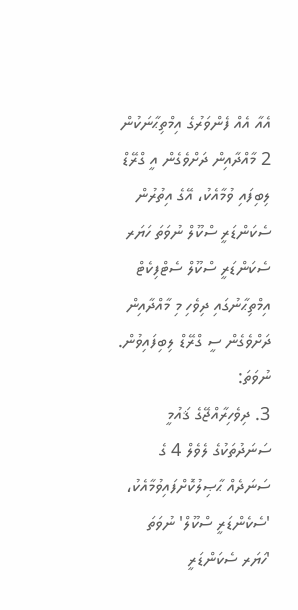އެއާ އެއް ފެންވަރުގެ އިމްތިޙާނަކުން 2 މާއްދާއިން ދަށްވެގެން އީ ގްރޭޑް ލިބިފައި ވުމާއެކު، އޭގެ އިތުރުން ސެކަންޑަރީ ސްކޫލް ނުވަތަ ހަޔަރ ސެކަންޑަރީ ސްކޫލް ސެޓްފިކެޓް އިމްތިޙާނުގައި ދިވެހި މި މާއްދާއިން ދަށްވެގެން ސީ ގްރޭޑް ލިބިފައިވުން.
ނުވަތަ:
3. ދިވެހިރާއްޖޭގެ ޤައުމީ ސަނަދުތަކުގެ ލެވެލް 4 ގެ ސަނަދެއް ޙާޞިލުކޮށްފައިވުމާއެކު، 'ސެކެންޑަރީ ސްކޫލް' ނުވަތަ 'ހަޔަރ ސެކަންޑަރީ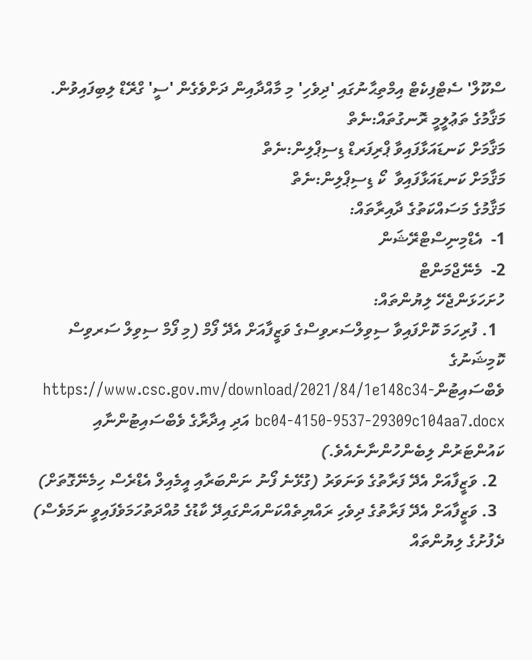ސްކޫލް' ސެޓްފިކެޓް އިމްތިޙާނުގައި 'ދިވެހި' މި މާއްދާއިން ދަށްވެގެން 'ސީ' ގްރޭޑް ލިބިފައިވުން.
މަޤާމުގެ ތަޢުލީމީ ރޮނގުތައް:ނެތް
މަޤާމަށް ކަނޑައަޅާފައިވާ ޕްރިފަރޑް ޑިސިޕްލިން:ނެތް
މަޤާމަށް ކަނޑައަޅާފައިވާ  ކޯ ޑިސިޕްލިން:ނެތް
މަޤާމުގެ މަސައްކަތުގެ ދާއިރާތައް:
1-  އެޑްމިނިސްޓްރޭޝަން
2-  މެނޭޖްމަންޓް
ހުށަހަޅަންޖެހޭ ލިޔުންތައް:
  1. ފުރިހަމަ ކޮށްފައިވާ ސިވިލްސަރވިސްގެ ވަޒީފާއަށް އެދޭ ފޯމް (މި ފޯމް ސިވިލް ސަރވިސް ކޮމިޝަނުގެ ވެބްސައިޓުންhttps://www.csc.gov.mv/download/2021/84/1e148c34-bc04-4150-9537-29309c104aa7.docx އަދި އިދާރާގެ ވެބްސައިޓުންނާއި ކައުންޓަރުން ލިބެންހުންނާނެއެވެ.)
  2. ވަޒީފާއަށް އެދޭ ފަރާތުގެ ވަނަވަރު (ގުޅޭނެ ފޯނު ނަންބަރާއި އީމެއިލް އެޑްރެސް ހިމެނޭގޮތަށް)
  3. ވަޒީފާއަށް އެދޭ ފަރާތުގެ ދިވެހި ރައްޔިތެއްކަންއަންގައިދޭ ކާޑުގެ މުއްދަތުހަމަވެފައިވީ ނަމަވެސް) ދެފުށުގެ ލިޔުންތައް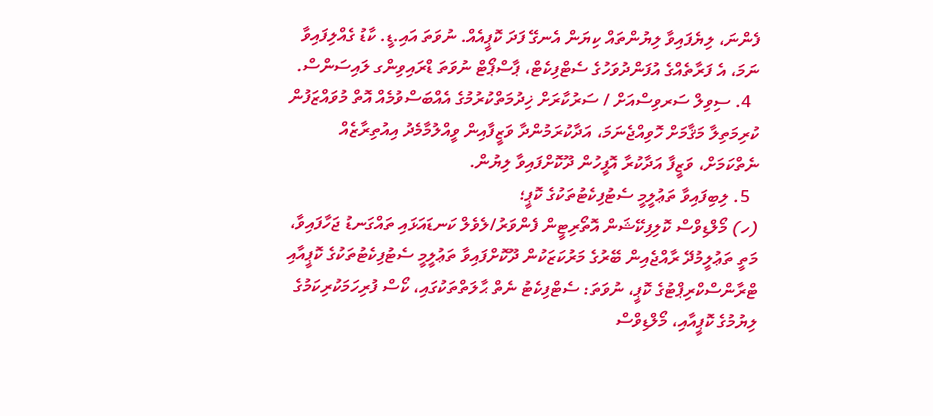ފެންނަ، ލިޔެފައިވާ ލިޔުންތައް ކިޔަން އެނގޭ ފަދަ ކޮޕީއެއް. ނުވަތަ އައި.ޑީ. ކާޑު ގެއްލިފައިވާ ނަމަ، އެ ފަރާތެއްގެ އުފަންދުވަހުގެ ސެޓްފިކެޓް، ޕާސްޕޯޓް ނުވަތަ ޑްރައިވިންގ ލައިސަންސް.
  4. ސިވިލް ސަރވިސްއަށް / ސަރުކާރަށް ޚިދުމަތްކުރުމުގެ އެއްބަސްވުމެއް އޮތް މުވައްޒަފުން ކުރިމަތިލާ މަޤާމަށް ހޮވިއްޖެނަމަ، އަދާކުރަމުންދާ ވަޒީފާއިން ވީއްލުމާމެދު އިއުތިރާޒެއް ނެތްކަމަށް، ވަޒީފާ އަދާކުރާ އޮފީހުން ދޫކޮށްފައިވާ ލިޔުން.
  5. ލިބިފައިވާ ތަޢުލީމީ ސެޓުފިކެޓުތަކުގެ ކޮޕީ؛
(ހ) މޯލްޑިވްސް ކޮލިފިކޭޝަން އޮތޯރިޓީން ފެންވަރު/ލެވެލް ކަނޑައަޅައި ތައްގަނޑު ޖަހާފައިވާ، މަތީ ތަޢުލީމުދޭ ރާއްޖެއިން ބޭރުގެ މަރުކަޒަކުން ދޫކޮށްފައިވާ ތަޢުލީމީ ސެޓުފިކެޓުތަކުގެ ކޮޕީއާއި ޓްރާންސްކްރިޕްޓުގެ ކޮޕީ، ނުވަތަ: ސެޓްފިކެޓު ނެތް ޙާލަތްތަކުގައި، ކޯސް ފުރިހަމަކުރިކަމުގެ ލިޔުމުގެ ކޮޕީއާއި، މޯލްޑިވްސް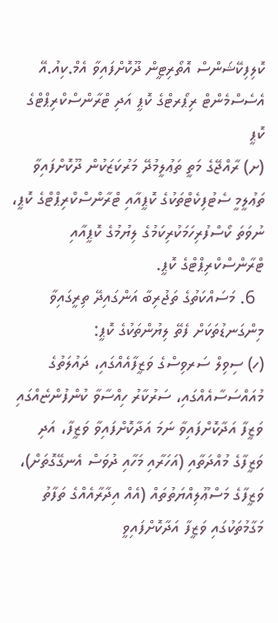ކޮލިފިކޭޝަންސް އޮތޯރިޓީން ދޫކޮށްފައިވާ އެމް.ކިއު.އޭ އެސެސްމެންޓް ރިޕޯރޓްގެ ކޮޕީ އަދި ޓްރާންސްކްރިޕްޓްގެ ކޮޕީ
(ށ) ރާއްޖޭގެ މަތީ ތަޢުލީމުދޭ މަރުކަޒަކުން ދޫކޮށްފައިވާ ތަޢުލީމީ ސެޓުފިކެޓްތަކުގެ ކޮޕީއާއި ޓްރާންސްކްރިޕްޓްގެ ކޮޕީ، ނުވަތަ ކޯސްފުރިހަމަކުރިކަމުގެ ލިޔުމުގެ ކޮޕީއާއި ޓްރާންސްކްރިޕްޓްގެ ކޮޕީ.
  6. މަސައްކަތުގެ ތަޖުރިބާ އަންގައިދޭ ތިރީގައިވާ މިންގަނޑުތަކަށް ފެތޭ ލިޔުންތަކުގެ ކޮޕީ:
(ހ) ސިވިލް ސަރވިސްގެ ވަޒީފާއެއްގައި، ދައުލަތުގެ މުއައްސަސާއެއްގައި، ސަރުކާރު ހިއްސާވާ ކުންފުންޏެއްގައި ވަޒީފާ އަދާކޮށްފައިވާ ނަމަ އަދާކޮށްފައިވާ ވަޒީފާ، އަދި ވަޒީފާގެ މުއްދަތާއި (އަހަރާއި މަހާއި ދުވަސް އެނގޭގޮތަށް)، ވަޒީފާގެ މަސްޢޫލިއްޔަތުތައް (އެއް އިދާރާއެއްގެ ތަފާތު މަގާމުތަކުގައި ވަޒީފާ އަދާކޮށްފައިވީ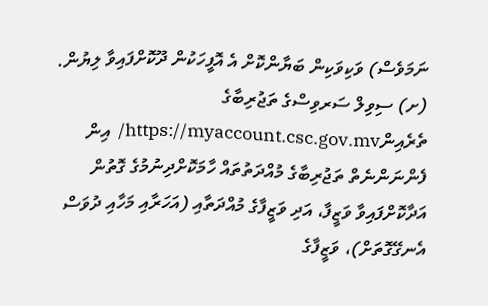ނަމަވެސް) ވަކިވަކިން ބަޔާންކޮށް އެ އޮފީހަކުން ދޫކޮށްފައިވާ ލިޔުން.
(ށ) ސިވިލް ސަރވިސްގެ ތަޖުރިބާގެ ތެރެއިންhttps://myaccount.csc.gov.mv/  އިން ފެންނަންނެތް ތަޖުރިބާގެ މުއްދަތުތައް ހާމަކޮށްދިނުމުގެ ގޮތުން އަދާކޮށްފައިވާ ވަޒީފާ، އަދި ވަޒީފާގެ މުއްދަތާއި (އަހަރާއި މަހާއި ދުވަސް އެނގޭގޮތަށް)، ވަޒީފާގެ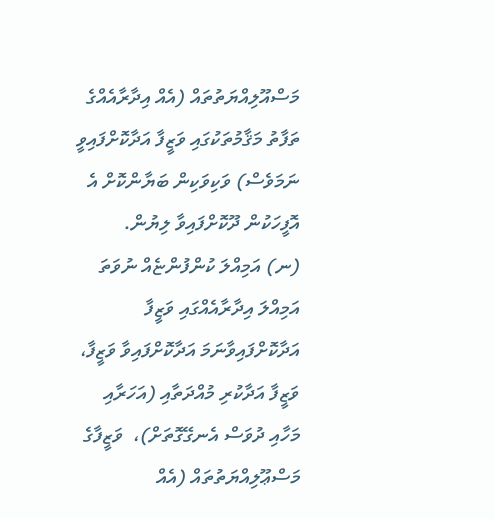މަސްއޫލިއްޔަތުތައް (އެއް އިދާރާއެއްގެ ތަފާތު މަޤާމުތަކުގައި ވަޒީފާ އަދާކޮށްފައިވީ ނަމަވެސް) ވަކިވަކިން ބަޔާންކޮށް އެ އޮފީހަކުން ދޫކޮށްފައިވާ ލިޔުން.
(ނ) އަމިއްލަ ކުންފުންޏެއް ނުވަތަ އަމިއްލަ އިދާރާއެއްގައި ވަޒީފާ އަދާކޮށްފައިވާނަމަ އަދާކޮށްފައިވާ ވަޒީފާ، ވަޒީފާ އަދާކުރި މުއްދަތާއި (އަހަރާއި މަހާއި ދުވަސް އެނގޭގޮތަށް)،  ވަޒީފާގެ މަސްޢޫލިއްޔަތުތައް (އެއް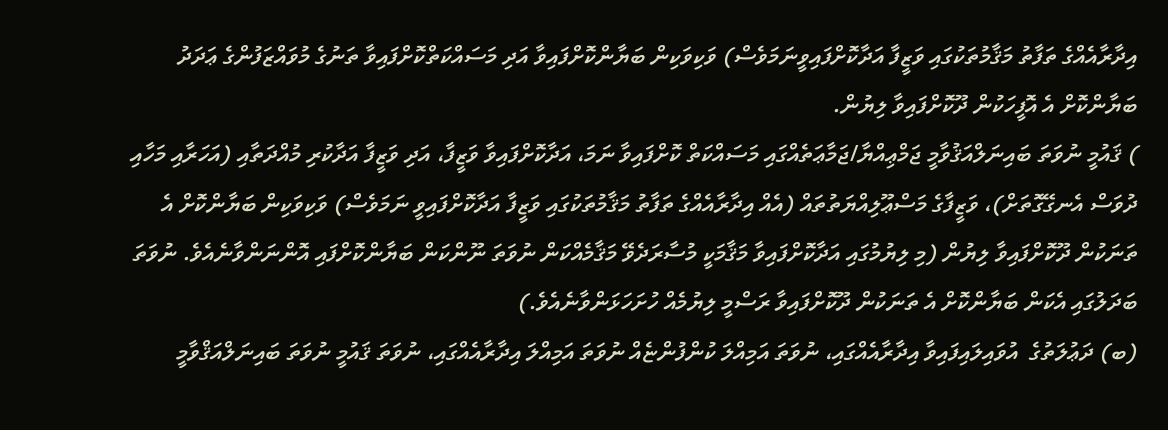އިދާރާއެއްގެ ތަފާތު މަޤާމުތަކުގައި ވަޒީފާ އަދާކޮށްފައިވީނަމަވެސް) ވަކިވަކިން ބަޔާންކޮށްފައިވާ އަދި މަސައްކަތްކޮށްފައިވާ ތަނުގެ މުވައްޒަފުންގެ ޢަދަދު ބަޔާންކޮށް އެ އޮފީހަކުން ދޫކޮށްފައިވާ ލިޔުން.
) ޤައުމީ ނުވަތަ ބައިނަލްއަޤުވާމީ ޖަމްޢިއްޔާ/ޖަމާޢަތެއްގައި މަސައްކަތް ކޮށްފައިވާ ނަމަ، އަދާކޮށްފައިވާ ވަޒީފާ، އަދި ވަޒީފާ އަދާކުރި މުއްދަތާއި (އަހަރާއި މަހާއި ދުވަސް އެނގޭގޮތަށް)، ވަޒީފާގެ މަސްޢޫލިއްޔަތުތައް (އެއް އިދާރާއެއްގެ ތަފާތު މަޤާމުތަކުގައި ވަޒީފާ އަދާކޮށްފައިވީ ނަމަވެސް) ވަކިވަކިން ބަޔާންކޮށް އެ ތަނަކުން ދޫކޮށްފައިވާ ލިޔުން (މި ލިޔުމުގައި އަދާކޮށްފައިވާ މަޤާމަކީ މުސާރަދެވޭ މަޤާމެއްކަން ނުވަތަ ނޫންކަން ބަޔާންކޮށްފައި އޮންނަންވާނެއެވެ. ނުވަތަ ބަދަލުގައި އެކަން ބަޔާންކޮށް އެ ތަނަކުން ދޫކޮށްފައިވާ ރަސްމީ ލިޔުމެއް ހުށަހަޅަންވާނެއެވެ.)
(ބ) ދަޢުލަތުގެ  އުވައިލައިފައިވާ އިދާރާއެއްގައި، ނުވަތަ އަމިއްލަ ކުންފުންޏެއް ނުވަތަ އަމިއްލަ އިދާރާއެއްގައި، ނުވަތަ ޤައުމީ ނުވަތަ ބައިނަލްއަޤްވާމީ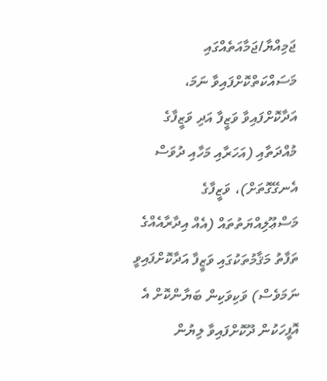ޖަމިއްޔާ/ޖަމާއަތެއްގައި މަސައްކަތްކޮށްފައިވާ ނަމަ، އަދާކޮށްފައިވާ ވަޒީފާ އަދި ވަޒީފާގެ މުއްދަތާއި (އަހަރާއި މަހާއި ދުވަސް އެނގޭގޮތަށް)، ވަޒީފާގެ މަސްޢޫލިއްޔަތުތައް (އެއް އިދާރާއެއްގެ ތަފާތު މަޤާމުތަކުގައި ވަޒީފާ އަދާކޮށްފައިވީ ނަމަވެސް) ވަކިވަކިން ބަޔާންކޮށް އެ އޮފީހަކުން ދޫކޮށްފައިވާ ލިޔުން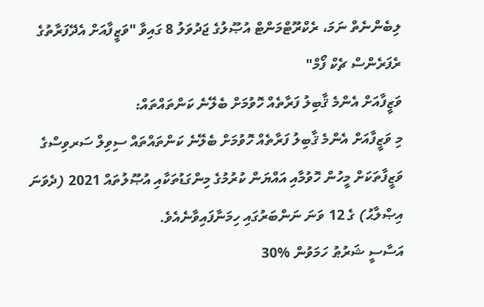ލިބެންނެތް ނަމަ، ރެކްރޫޓްމަންޓް އުޞޫލުގެ ޖަދުވަލު 8 ގައިވާ "ވަޒީފާއަށް އެދޭފަރާތުގެ ރެފަރެންސް ޗެކް ފޯމް"
ވަޒީފާއަށް އެންމެ ޤާބިލު ފަރާތެއް ހޮވުމަށް ބެލޭނެ ކަންތައްތައް:
މި ވަޒީފާއަށް އެންމެ ޤާބިލު ފަރާތެއް ހޮވުމަށް ބެލޭނެ ކަންތައްތައް ސިވިލް ސަރވިސްގެ ވަޒީފާތަކަށް މީހުން ހޮވުމާއި އައްޔަން ކުރުމުގެ މިންގަޑުތަކާއި އުޞޫލުތައް 2021 (ދެވަނަ އިޞްލާޙު) ގެ 12 ވަނަ ނަންބަރުގައި ހިމަނާފައިވާނެއެވެ.
އަސާސީ ޝަރުޠު ހަމަވުން %30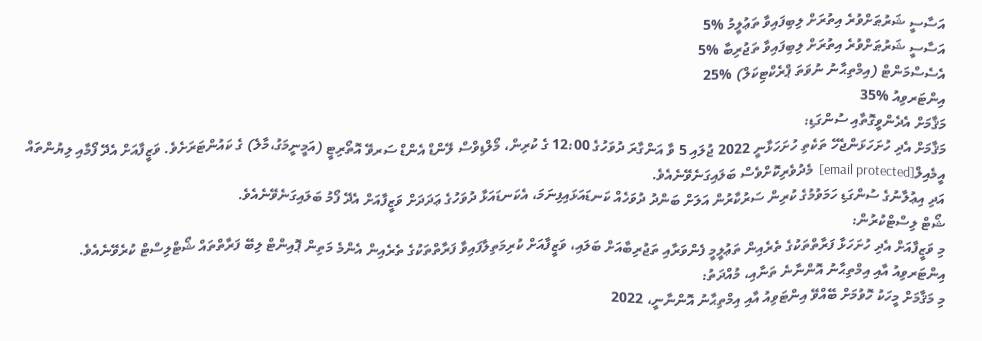އަސާސީ ޝަރުޠަށްވުރެ އިތުރަށް ލިބިފައިވާ ތަޢުލީމު %5
އަސާސީ ޝަރުޠަށްވުރެ އިތުރަށް ލިބިފައިވާ ތަޖުރިބާ %5
އެސެސްމަންޓް (އިމްތިޙާނު ނުވަތަ ޕްރެކްޓިކަލް) %25
އިންޓަރވިއު %35
މަޤާމަށް އެދެންވީގޮތާއި ސުންގަޑި:
މަޤާމަށް އެދި ހުށަހަޅަންޖެހޭ ތަކެތި ހުށަހަޅާނީ 2022 ޖުލައި 5 ވާ އަންގާރަ ދުވަހުގެ 12:00 ގެ ކުރިން، މޯލްޑިވްސް ލޭންޑް އެންޑް ސަރވޭ އޮތޯރިޓީ (އަމީނީމަގު،މާލެ) ގެ ކައުންޓަރަށެވެ. ވަޒީފާއަށް އެދޭ ފޯމާއި ލިޔުންތައް އީމެއިލް[email protected]  މެދުވެރިކޮށްވެސް ބަލައިގަނެވޭނެއެވެ.
އަދި އިޢުލާނުގެ ސުންގަޑި ހަމަވުމުގެ ކުރިން ސަރުކާރުން އަލަށް ބަންދު ދުވަހެއް ކަނޑައަޅައިފިނަމަ، އެކަނޑައަޅާ ދުވަހުގެ ޢަދަދަށް ވަޒީފާއަށް އެދޭ ފޯމު ބަލައިގަނެވޭނެއެވެ.
ޝޯޓް ލިސްޓްކުރުން:
މި ވަޒީފާއަށް އެދި ހުށަހަޅާ ފަރާތްތަކުގެ ތެރެއިން ތަޢުލީމީ ފެންވަރާއި ތަޖުރިބާއަށް ބަލައި، ވަޒީފާއަށް ކުރިމަތިލާފައިވާ ފަރާތްތަކުގެ ތެރެއިން އެންމެ މަތިން ޕޮއިންޓް ލިބޭ ފަރާތްތައް ޝޯޓްލިސްޓް ކުރެވޭނެއެވެ.
އިންޓަރވިއު އާއި އިމްތިޙާނު އޮންނާނެ ތަނާއި، މުއްދަތު:
މި މަޤާމަށް މީހަކު ހޮވުމަށް ބޭއްވޭ އިންޓަވިއު އާއި އިމްތިޙާނު އޮންނާނީ، 2022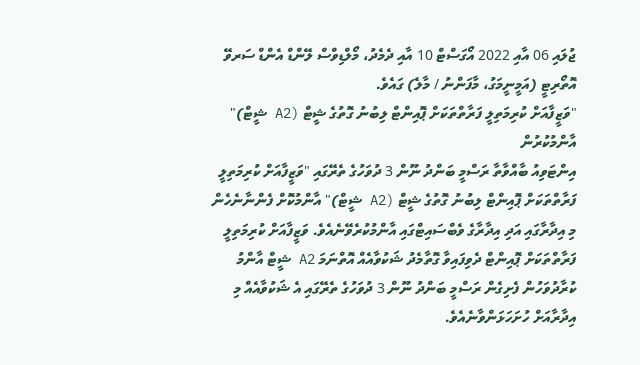ޖުލައި 06 އާއި 2022 އޯގަސްޓް 10 އާއި ދެމެދު، މޯލްޑިވްސް ލޭންޑް އެންޑް ސަރވޭ އޮތޯރިޓީ (އަމީނީމަގު، މާފަންނު / މާލެ) ގައެވެ.
"ވަޒީފާއަށް ކުރިމަތިލީ ފަރާތްތަކަށް ޕޮއިންޓް ލިބުނު ގޮތުގެ ޝީޓް (A2 ޝީޓް)" އާންމުކުރުން
އިންޓަވިއު ބާއްވާތާ ރަސްމީ ބަންދު ނޫން 3 ދުވަހުގެ ތެރޭގައި "ވަޒީފާއަށް ކުރިމަތިލީ ފަރާތްތަކަށް ޕޮއިންޓް ލިބުނު ގޮތުގެ ޝީޓް (A2 ޝީޓް)" އާންމުކޮށް ފެންނާނެހެން މި އިދާރާގައި އަދި އިދާރާގެ ވެބްސައިޓްގައި އާންމުކުރެވޭނެއެވެ. ވަޒީފާއަށް ކުރިމަތިލީ ފަރާތްތަކަށް ޕޮއިންޓް ދެވިފައިވާ ގޮތާމެދު ޝަކުވާއެއް އޮތްނަމަ A2 ޝީޓް އާންމު ކުރާދުވަހުން ފެށިގެން ރަސްމީ ބަންދު ނޫން 3 ދުވަހުގެ ތެރޭގައި އެ ޝަކުވާއެއް މި އިދާރާއަށް ހުށަހަޅަންވާނެއެވެ.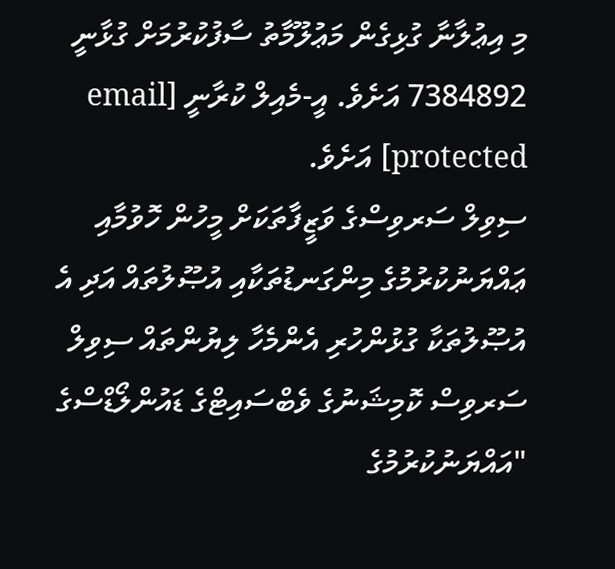މި އިޢުލާނާ ގުޅިގެން މަޢުލޫމާތު ސާފުކުރުމަށް ގުޅާނީ 7384892 އަށެވެ. އީ-މެއިލް ކުރާނީ [email protected] އަށެވެ.
ސިވިލް ސަރވިސްގެ ވަޒީފާތަކަށް މީހުން ހޮވުމާއި ޢައްޔަނުކުރުމުގެ މިންގަނޑުތަކާއި އުޞޫލުތައް އަދި އެ އުޞޫލުތަކާ ގުޅުންހުރި އެންމެހާ ލިޔުންތައް ސިވިލް ސަރވިސް ކޮމިޝަނުގެ ވެބްސައިޓްގެ ޑައުންލޯޑްސްގެ "އައްޔަނުކުރުމުގެ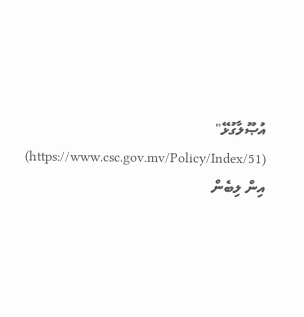އުޞޫލާގުޅޭ" (https://www.csc.gov.mv/Policy/Index/51) އިން ލިބެން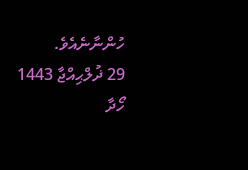ހުންނާނެއެވެ.
29 ޛުލްޙިއްޖާ 1443
ހޯދާ